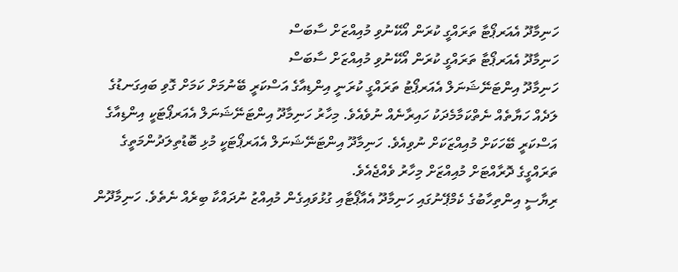ހަނިމާދޫ އެއަރޕޯޓާ ތަރައްގީ ކުރަން އޯކޭނުވި މުއިއްޒަށް ސާބަސް
ހަނިމާދޫ އެއަރޕޯޓާ ތަރައްގީ ކުރަން އޯކޭނުވި މުއިއްޒަށް ސާބަސް
ހަނިމާދޫ އިންޓަނޭޝަނަލް އެއަރޕޯޓު ތަރައްގީ ކުރަނީ އިންޑިއާގެ އަސްކަރީ ބޭނުމަށް ކަމަށް ގޮވި ބައިގަނޑުގެ ލަދެއް ހަޔާތެއް ނެތްކަމާމެދަކު ހައިރާނެއް ނުވެއެވެ. މިހާރު ހަނިމާދޫ އިންޓަނޭޝަނަލް އެއަރޕޯޓަކީ އިންޑިއާގެ އަސްކަރީ ބޭހަކަށް މުއިއްޒަކަށް ނުވިއެވެ. ހަނިމާދޫ އިންޓަނޭޝަނަލް އެއަރޕޯޓަކީ މުޅި ބޮޑުތިލަދުންމަތީގެ ތަރައްގީގެ ދޮރާއްޓަށް މުއިއްޒަށް މިހާރު ވެއްޖެއެވެ.
ރިޔާސީ އިންތިހާބުގެ ކެމްޕޭނުގައި ހަނިމާދޫ އެއާޕޯޓާއި ގުޅުވައިގެން މުއިއްޒު ނުދައްކާ ބިރެއް ނެތެވެ. ހަނިމާދޫން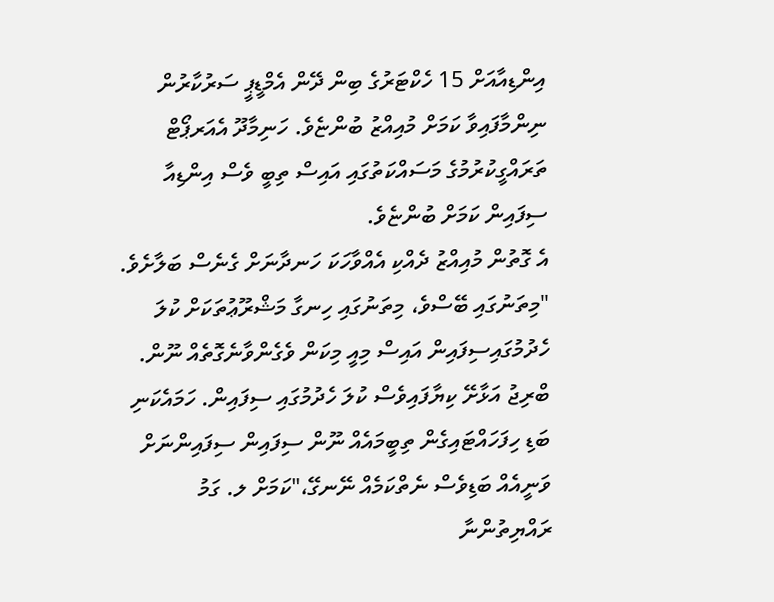އިންޑިއާއަށް 15 ހެކްޓަރުގެ ބިން ދޭން އެމްޑީޕީ ސަރުކާރުން ނިންމާފައިވާ ކަމަށް މުއިއްޒު ބުންޏެވެ. ހަނިމާދޫ އެއަރޕޯޓް ތަރައްގީކުރުމުގެ މަސައްކަތުގައި އައިސް ތިބީ ވެސް އިންޑިއާ ސިފައިން ކަމަށް ބުންޏެވެ.
އެ ގޮތުން މުއިއްޒު ދެއްކި އެއްވާހަކަ ހަނދާނަށް ގެނެސް ބަލާށެވެ. "މިތަނުގައި ބޭސްވެ، މިތަނުގައި ހިނގާ މަޝްރޫޢުތަކަށް ކުލަ ހެދުމުގައިސިފައިން އައިސް މިއީ މިކަން ވެގެންވާނެގޮތެއް ނޫން. ބްރިޖު އަޅާށޭ ކިޔާފައިވެސް ކުލަ ހެދުމުގައި ސިފައިން. ހަމައެކަނި ބަޑި ހިފަހައްޓައިގެން ތިބީމައެއް ނޫން ސިފައިން ސިފައިންނަށް ވަނީއެއް ބަޑިވެސް ނެތްކަމެއް ނޭނގޭ،"ކަމަށް ލ. ގަމު ރައްޔިތުންނާ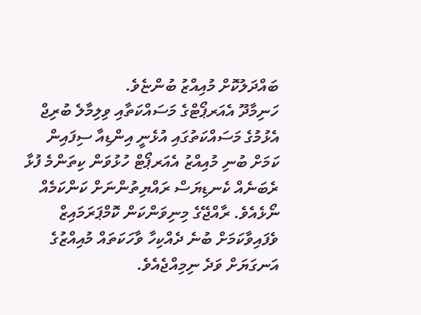ބައްދަލުކޮށް މުއިއްޒު ބުންޏެވެ.
ހަނިމާދޫ އެއަރޕޯޓްގެ މަސައްކަތާއި ވިލިމާލެ ބުރިޖް އެޅުމުގެ މަސައްކަތުގައި އުޅެނީ އިންޑިއާ ސިފައިން ކަމަށް ބުނި މުއިއްޒު އެއަރޕޯޓް ހުޅުވަން ކިތަންމެ ފުޅާ ރެބަނެއް ކެނޑިޔަސް ރައްޔިތުންނަށް ކަންކަމެއް ނޯޅެއެވެ. ރާއްޖޭގެ މިނިވަންކަން ކޮމްޕަރަމައިޒް ވެފައިވާކަމަށް ބުނެ ދެއްކިހާ ވާހަކަތައް މުއިއްޒުގެ އަނގަޔަށް ވަދެ ނިމިއްޖެއެވެ.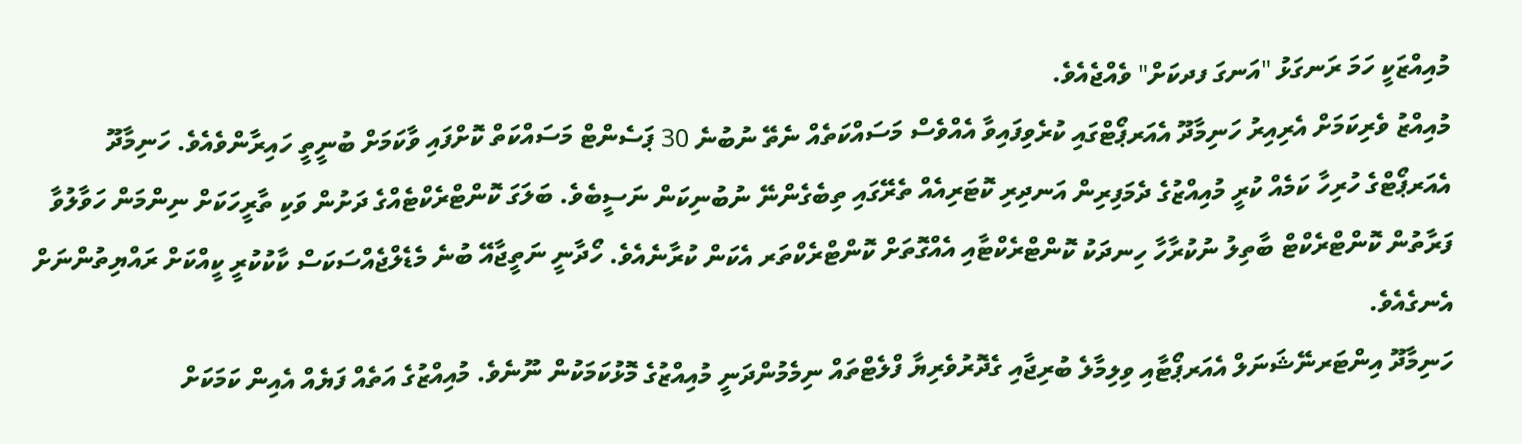މުއިއްޒަކީ ހަމަ ރަނގަޅު "އަނގަ ފދކަށް" ވެއްޖެއެވެ.
މުއިއްޒު ވެރިކަމަށް އެރިއިރު ހަނިމާދޫ އެއަރޕޯޓްގައި ކުރެވިފައިވާ އެއްވެސް މަސައްކަތެއް ނެތޭ ނުބުނެ 30 ޕަސެންޓް މަސައްކަތް ކޮށްފައި ވާކަމަށް ބުނީތީ ހައިރާންވެއެވެ. ހަނިމާދޫ އެއަރޕޯޓްގެ ހުރިހާ ކަމެއް ކުރީ މުއިއްޒުގެ ދެމަފިރިން އަނދިރި ކޮޓަރިއެއް ތެރޭގައި ތިބެގެންނޭ ނުބުނިކަން ނަސީބެވެ. ބަލަގަ ކޮންޓްރެކްޓެއްގެ ދަށުން ވަކި ތާރީހަކަށް ނިންމަން ހަވާލުވާ ފަރާތުން ކޮންޓްރެކްޓް ބާތިލު ނުކުރާހާ ހިނދަކު ކޮންޓްރެކްޓާއި އެއްގޮތަށް ކޮންޓްރެކްތަރ އެކަން ކުރާނެއެވެ. ހޯދާނީ ނަތީޖާއޭ ބުނެ މެޑެލްޖެއްސަކަސް ކާކުކުރީ ކީއްކަށް ރައްޔިތުންނަށް އެނގެއެވެ.
ހަނިމާދޫ އިންޓަރނޭޝަނަލް އެއަރޕޯޓާއި ވިލިމާލެ ބުރިޖާއި ގެދޮރުވެރިޔާ ފްލެޓްތައް ނިމެމުންދަނީ މުއިއްޒުގެ މޮޅުކަމަކުން ނޫނެވެ. މުއިއްޒުގެ އަތެއް ފަޔެއް އެއިން ކަމަކަށް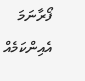ފޯރާނަމަ އެއިންކަމެއް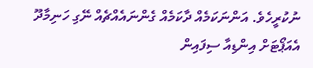ނުކުރީހެވެ. އަންނަކަމެއް ދާކަމެއް ގެންނައެއްޗެއް ނޭގި ހަނިމާދޫ އެއަޕޯޓަށް އިންޑިއާ ސިފައިން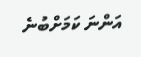އަންނަ ކަމަށްބުނެ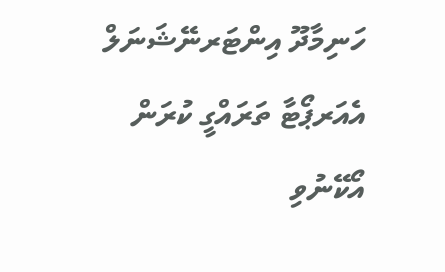ހަނިމާދޫ އިންޓަރނޭޝަނަލް އެއަރޕޯޓާ ތަރައްގީ ކުރަން އޯކޭނުވި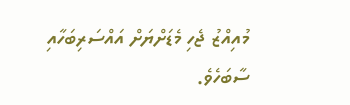މުއިއްޒު ޖެހި މެޑަށްޔަށް އައްސަރިބަހާއި ސާބަހެވެ.